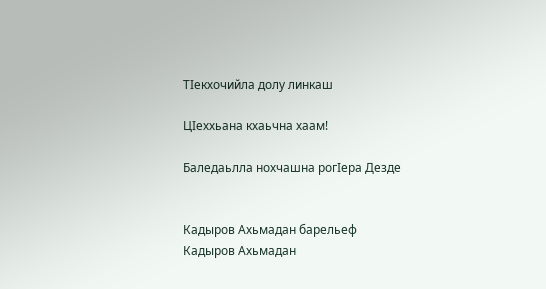ТIекхочийла долу линкаш

ЦIеххьана кхаьчна хаам!

Баледаьлла нохчашна рогIера Дезде


Кадыров Ахьмадан барельеф
Кадыров Ахьмадан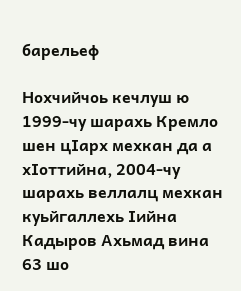барельеф

Нохчийчоь кечлуш ю 1999-чу шарахь Кремло шен цIарх мехкан да а хIоттийна, 2004-чу шарахь веллалц мехкан куьйгаллехь Iийна Кадыров Ахьмад вина 63 шо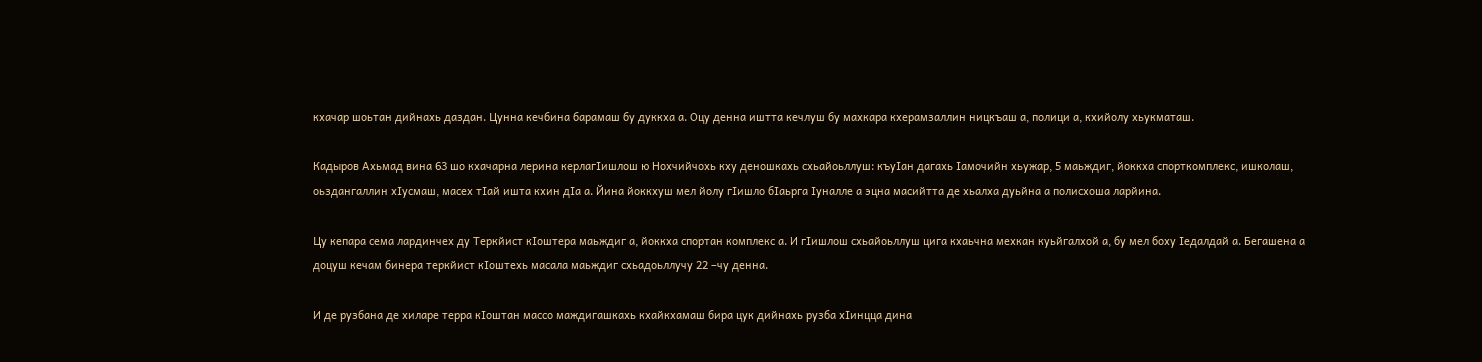кхачар шоьтан дийнахь даздан. Цунна кечбина барамаш бу дуккха а. Оцу денна иштта кечлуш бу махкара кхерамзаллин ницкъаш а, полици а, кхийолу хьукматаш.

Кадыров Ахьмад вина 63 шо кхачарна лерина керлагIишлош ю Нохчийчохь кху деношкахь схьайоьллуш: къуIан дагахь Iамочийн хьужар, 5 маьждиг, йоккха спорткомплекс, ишколаш, оьздангаллин хIусмаш, масех тIай ишта кхин дIа а. Йина йоккхуш мел йолу гIишло бIаьрга Iуналле а эцна масийтта де хьалха дуьйна а полисхоша ларйина.

Цу кепара сема лардинчех ду Теркйист кIоштера маьждиг а, йоккха спортан комплекс а. И гIишлош схьайоьллуш цига кхаьчна мехкан куьйгалхой а, бу мел боху Iедалдай а. Бегашена а доцуш кечам бинера теркйист кIоштехь масала маьждиг схьадоьллучу 22 –чу денна.

И де рузбана де хиларе терра кIоштан массо маждигашкахь кхайкхамаш бира цук дийнахь рузба хIинцца дина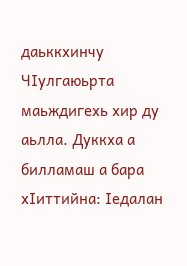даьккхинчу ЧIулгаюьрта маьждигехь хир ду аьлла. Дуккха а билламаш а бара хIиттийна: Iедалан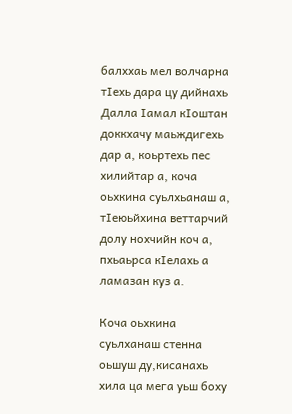балххаь мел волчарна тIехь дара цу дийнахь Далла Iамал кIоштан доккхачу маьждигехь дар а, коьртехь пес хилийтар а, коча оьхкина суьлхьанаш а, тIеюьйхина веттарчий долу нохчийн коч а, пхьаьрса кIелахь а ламазан куз а.

Коча оьхкина суьлханаш стенна оьшуш ду,кисанахь хила ца мега уьш боху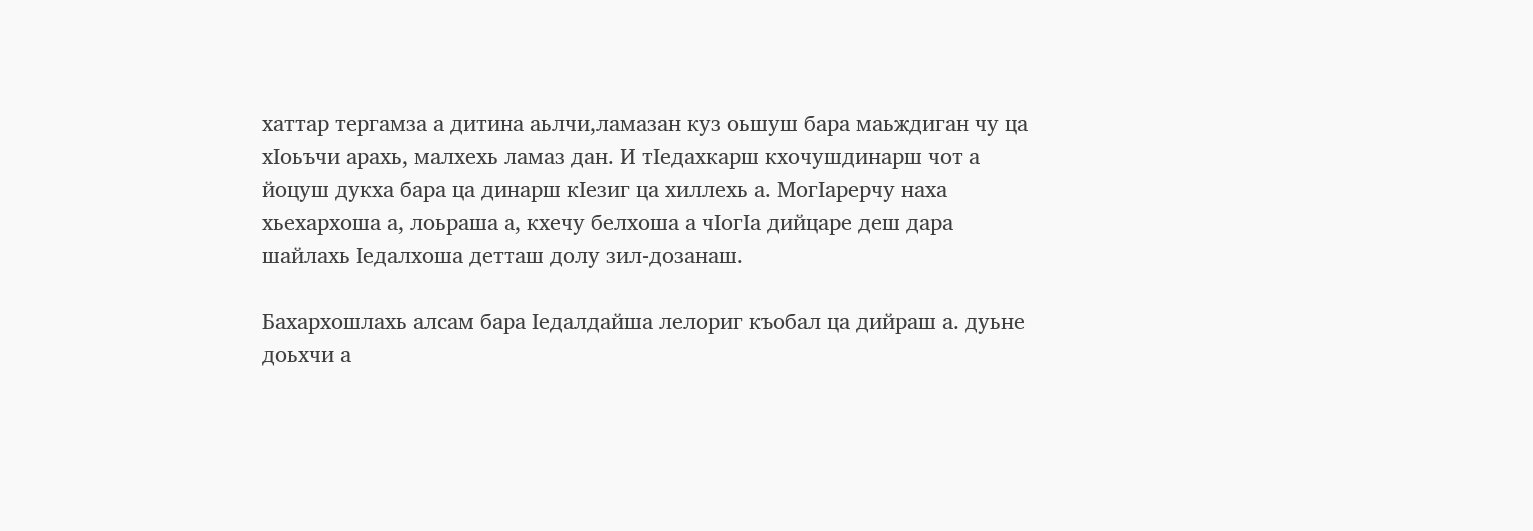хаттар тергамза а дитина аьлчи,ламазан куз оьшуш бара маьждиган чу ца хIоьъчи арахь, малхехь ламаз дан. И тIедахкарш кхочушдинарш чот а йоцуш дукха бара ца динарш кIезиг ца хиллехь а. МогIарерчу наха хьехархоша а, лоьраша а, кхечу белхоша а чIогIа дийцаре деш дара шайлахь Iедалхоша детташ долу зил-дозанаш.

Бахархошлахь алсам бара Iедалдайша лелориг къобал ца дийраш а. дуьне доьхчи а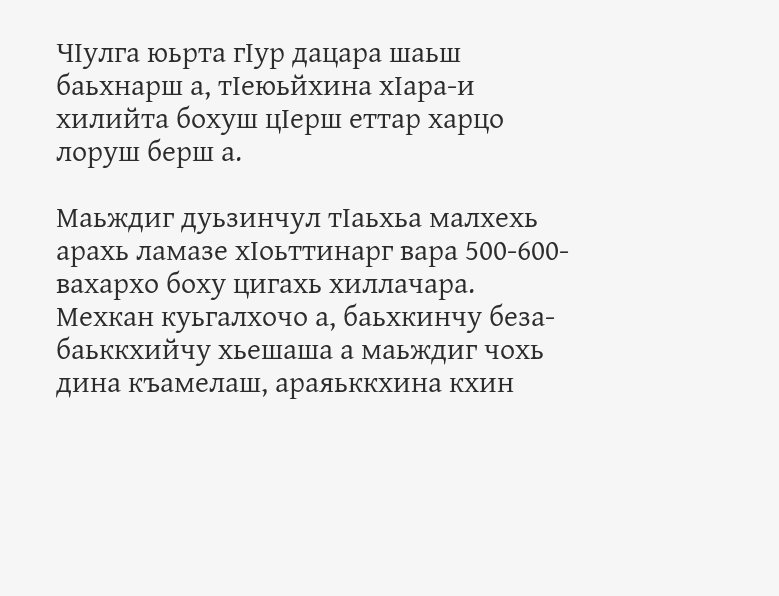ЧIулга юьрта гIур дацара шаьш баьхнарш а, тIеюьйхина хIара-и хилийта бохуш цIерш еттар харцо лоруш берш а.

Маьждиг дуьзинчул тIаьхьа малхехь арахь ламазе хIоьттинарг вара 500-600- вахархо боху цигахь хиллачара. Мехкан куьгалхочо а, баьхкинчу беза-баьккхийчу хьешаша а маьждиг чохь дина къамелаш, араяьккхина кхин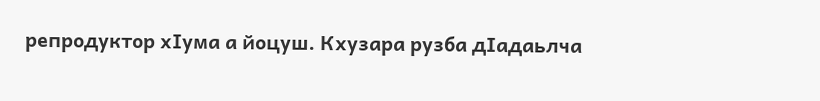репродуктор хIума а йоцуш. Кхузара рузба дIадаьлча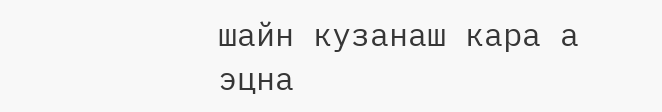шайн кузанаш кара а эцна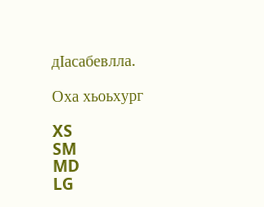дIасабевлла.

Оха хьоьхург

XS
SM
MD
LG